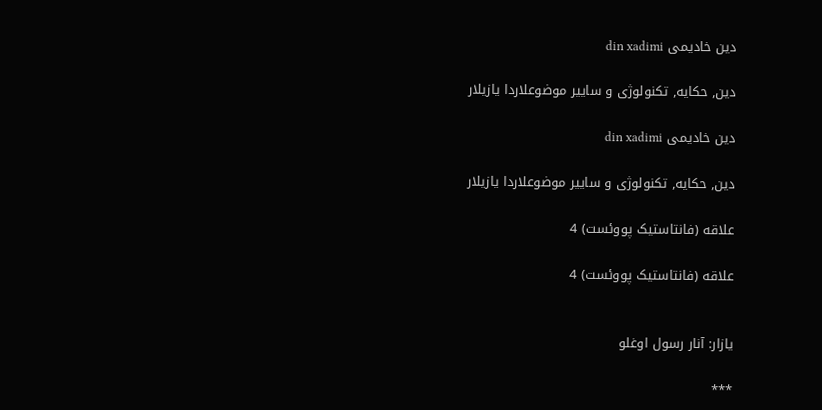دین خادیمی din xadimi

دین, حکایه, تکنولوژی و ساییر موضوعلاردا یازیلار

دین خادیمی din xadimi

دین, حکایه, تکنولوژی و ساییر موضوعلاردا یازیلار

علاقه (فانتاستیک پووئست) 4

علاقه (فانتاستیک پووئست) 4


یازار: آنار رسول اوغلو

***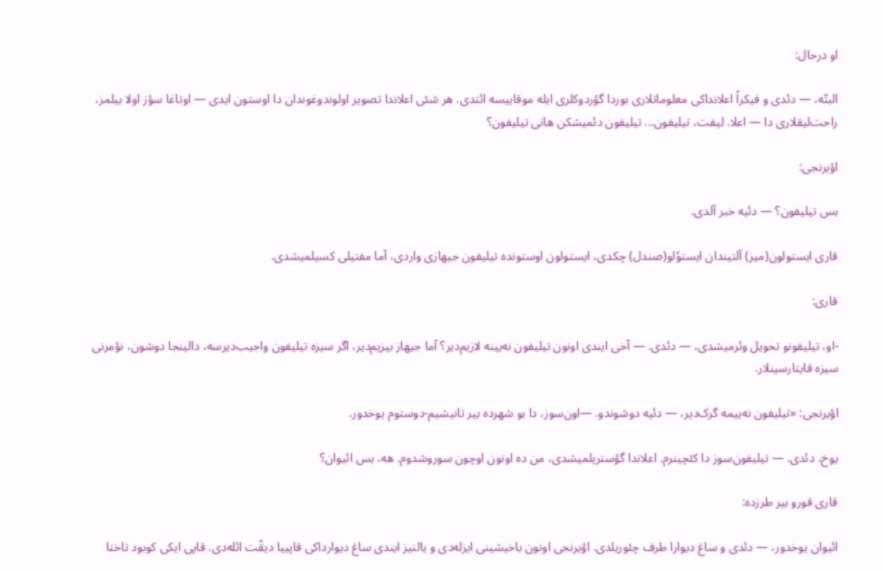او درحال:

البتّه، — دئدی و فیکراً اعلانداکی معلوماتلاری بوردا گؤردوکلری ایله موقاییسه ائتدی. هر شئی اعلاندا تصویر اولوندوغوندان دا اوستون ایدی — اوتاغا سؤز اولا بیلمز، راحت‌لیقلاری دا — اعلا. لیفت، تیلیفون... تیلیفون دئمیشکن هانی تیلیفون؟

اؤیرنجی:

بس تیلیفون؟ — دئیه خبر آلدی.

قاری ایستولون(میز) آلتیندان ایستوُلو(صندل) چکدی، ایستولون اوستونده تیلیفون جیهازی واردی، آما مفتیلی کسیلمیشدی.

قاری:

-او، تیلیفونو تحویل وئرمیشدی، — دئدی. — آخی ایندی اونون تیلیفون نه‌یینه لازیم‌دیر؟ آما جیهاز بیزیم‌دیر، اگر سیزه تیلیفون واجیب‌دیرسه، دالینجا دوشون، نؤمرنی سیزه قایتارسینلار.

اؤیرنجی: «تیلیفون نه‌ییمه گرک‌دیر، — دئیه دوشوندو. —اون‌سوز، دا بو شهرده بیر تانیشیم-دوستوم یوخدور.

یوخ، دئدی. — تیلیفون‌سوز دا کئچینرم. اعلاندا گؤستریلمیشدی، من ده اونون اوچون سوروشدوم. هه، بس ائیوان؟

قاری قورو بیر طرزده:

ائیوان یوخدور، — دئدی و ساغ دیوارا طرف چئوریلدی. اؤیرنجی اونون باخیشینی ایزله‌دی و یالنیز ایندی ساغ دیوارداکی قاپییا دیقّت ائله‌دی. قاپی ایکی کوبود تاختا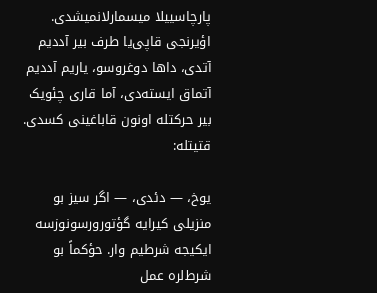پارچاسییلا میسمارلانمیشدی. اؤیرنجی قاپی‌یا طرف بیر آددیم آتدی، داها دوغروسو، یاریم آددیم آتماق ایسته‌دی، آما قاری چئویک بیر حرکتله اونون قاباغینی کسدی. قتیتله:

یوخ، — دئدی، — اگر سیز بو منزیلی کیرایه گؤتورورسونوزسه ایکیجه شرطیم وار. حؤکماً بو شرط‌لره عمل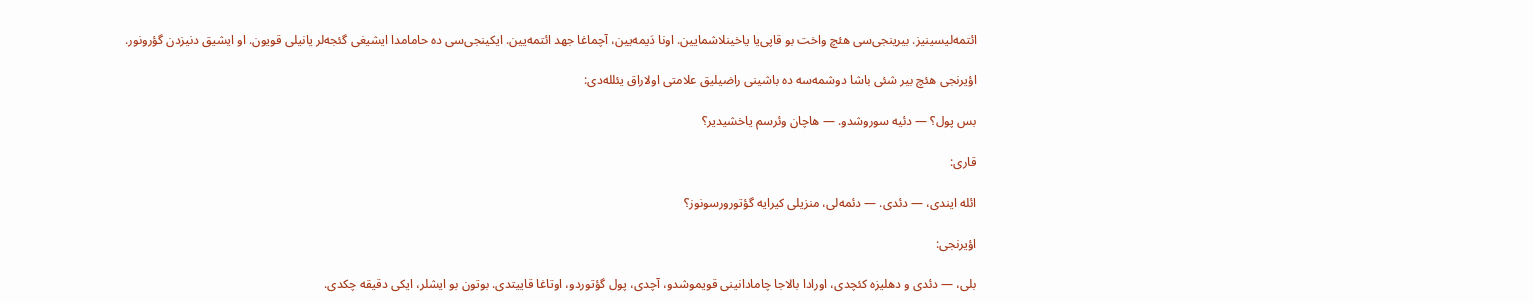ائتمه‌لیسینیز. بیرینجی‌سی هئچ واخت بو قاپی‌یا یاخینلاشمایین. اونا دَیمه‌یین، آچماغا جهد ائتمه‌یین. ایکینجی‌سی ده حامامدا ایشیغی گئجه‌لر یانیلی قویون. او ایشیق دنیزدن گؤرونور.

اؤیرنجی هئچ بیر شئی باشا دوشمه‌سه ده باشینی راضیلیق علامتی اولا‌راق یئلله‌دی:

بس پول؟ — دئیه سوروشدو. — هاچان وئرسم یاخشیدیر؟

قاری:

ائله ایندی، — دئدی. — دئمه‌لی، منزیلی کیرایه گؤتورورسونوز؟

اؤیرنجی:

بلی، — دئدی و دهلیزه کئچدی، اورادا بالاجا چاما‌دانینی قویموشدو، آچدی، پول گؤتوردو، اوتاغا قاییتدی. بوتون بو ایشلر، ایکی دقیقه چکدی.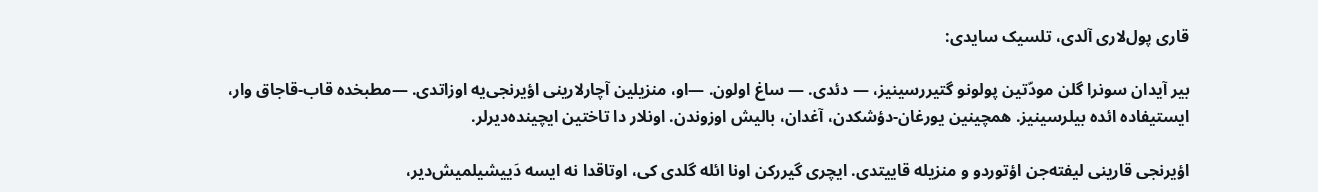قاری پول‌لاری آلدی، تلسیک سایدی:

بیر آیدان سونرا گلن مودّتین پولونو گتیررسینیز، — دئدی. — ساغ اولون. —او، منزیلین آچارلارینی اؤیرنجی‌یه اوزاتدی. —مطبخده قاب-قاجاق وار، ایستیفاده ائده بیلرسینیز. همچینین یورغان-دؤشکدن، آغدان، بالیش اوزوندن. اونلار دا تاختین ایچینده‌دیرلر.

اؤیرنجی قارینی لیفته‌جن اؤتوردو و منزیله قاییتدی. ایچری گیررکن اونا ائله گلدی کی، اوتاقدا نه ایسه دَییشیلمیش‌دیر،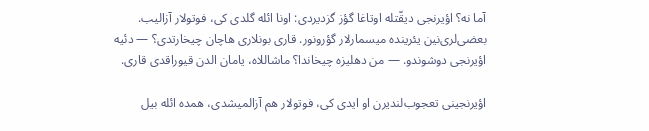آما نه؟ اؤیرنجی دیقّتله اوتاغا گؤز گزدیردی: اونا ائله گلدی کی، فوتولار آزالیب. بعضی‌لری‌نین یئرینده میسمارلار گؤرونور. قاری بونلاری هاچان چیخارتدی؟ — دئیه اؤیرنجی دوشوندو. — من دهلیزه چیخاندا؟ ماشاللاه، یامان الدن قیو‌راقدی قاری.

اؤیرنجینی تعجوب‌لندیرن او ایدی کی، فوتولار هم آزالمیشدی، همده ائله بیل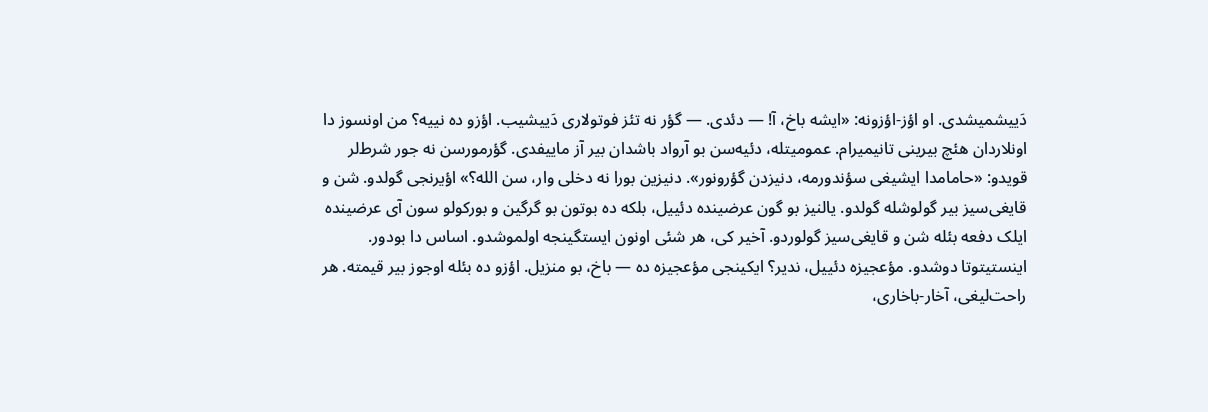دَییشمیشدی. او اؤز-اؤزونه: «ایشه باخ، آ! — دئدی. — گؤر نه تئز فوتولاری دَییشیب. اؤزو ده نییه؟ من اونسوز دا اونلاردان هئچ بیرینی تانیمیرام. عمومیتله، دئیه‌سن بو آرواد باشدان بیر آز ماییفدی. گؤرمورسن نه جور شرط‌لر قویدو: «حامامدا ایشیغی سؤندورمه، دنیزدن گؤرونور». دنیزین بورا نه دخلی وار، سن الله؟» اؤیرنجی گولدو. شن و قایغی‌سیز بیر گولوشله گولدو. یالنیز بو گون عرضینده دئییل، بلکه ده بوتون بو گرگین و بورکولو سون آی عرضینده ایلک دفعه بئله شن و قایغی‌سیز گولوردو. آخیر کی، هر شئی اونون ایستگینجه اولموشدو. اساس دا بودور. اینستیتوتا دوشدو. مؤعجیزه دئییل، ندیر؟ ایکینجی مؤعجیزه ده — باخ، بو منزیل. اؤزو ده بئله اوجوز بیر قیمته. هر راحت‌لیغی، آخار-باخاری،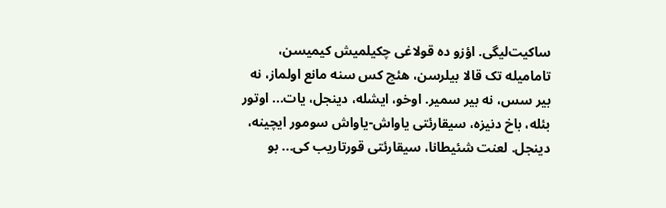ساکیت‌لیگی. اؤزو ده قولاغی چکیلمیش کیمیسن، تامامیله تک قالا بیلرسن، هئچ کس سنه مانع اولماز، نه بیر سس، نه بیر سمیر. اوخو، ایشله، دینجل، یات... اوتور بئله، باخ دنیزه، سیقارئتی یاواش-یاواش سومور ایچینه، دینجل. لعنت شئیطانا، سیقارئتی قورتاریب کی... بو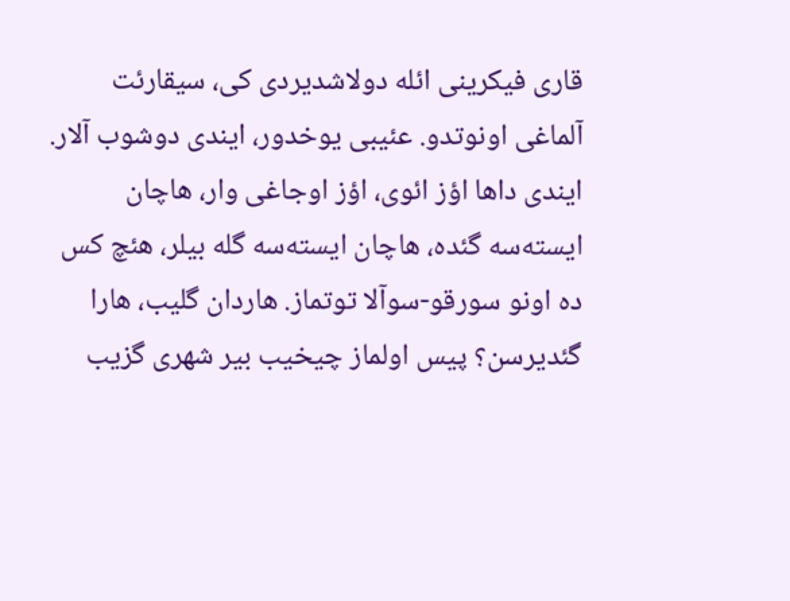قاری فیکرینی ائله دولاشدیردی کی، سیقارئت آلماغی اونوتدو. عئیبی یوخدور، ایندی دوشوب آلار. ایندی داها اؤز ائوی، اؤز اوجاغی وار، هاچان ایسته‌سه گئده، هاچان ایسته‌سه گله بیلر، هئچ کس ده اونو سورقو-سوآلا توتماز. هاردان گلیب، هارا گئدیرسن؟ پیس اولماز چیخیب بیر شهری گزیب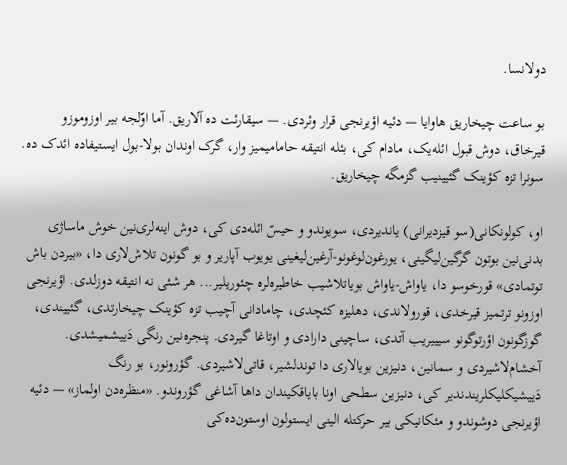دولانسا.

بو ساعت چیخاریق هاوایا — دئیه اؤیرنجی قرار وئردی. — سیقارئت ده آلاریق. آما اوّلجه بیر اوزوموزو قیرخاق، دوش قبول ائله‌یک، مادام کی، بئله انتیقه حامامیمیز وار، گرک اوندان بولا-بول ایستیفاده ائدک ده. سونرا تزه کؤینک گئیینیب گزمگه چیخاریق.

او، کولونکانی(سو قیزدیرانی) یاندیردی، سویوندو و حیسّ ائله‌دی کی، دوش اینه‌لری‌نین خوش ماساژی بدنی‌نین بوتون گرگین‌لیگینی، یورغون‌لوغونو-آرغین‌لیغینی یویوب آپاریر و بو گونون تلاش‌لاری دا، «بیردن باش توتمادی» قورخوسو دا، یاواش-یاواش بویاتلاشیب خاطیره‌لره چئوریلیر... هر شئی نه انتیقه دوزلدی. اؤیرنجی اوزونو ترتمیز قیرخدی، قورولاندی، دهلیزه کئچدی، چاما‌دانی آچیب تزه کؤینک چیخارتدی، گئییندی، گوزگونون اؤرتوگونو سیییریب آتدی، ساچینی دارادی و اوتاغا گیردی. پنجره‌نین رنگی دَییشمیشدی. آخشام‌لاشیردی و سمانین، دنیزین بویا‌لاری دا توندلشیر، قاتی‌لاشیردی. گؤرونور، بو رنگ دَییشیکلیکلریندندیر کی، دنیزین سطحی اونا بایاقکیندان داها آشاغی گؤروندو. «منظره‌دن اولماز» — دئیه اؤیرنجی دوشوندو و مئکانیکی بیر حرکتله الینی ایستولون اوستون‌ده‌کی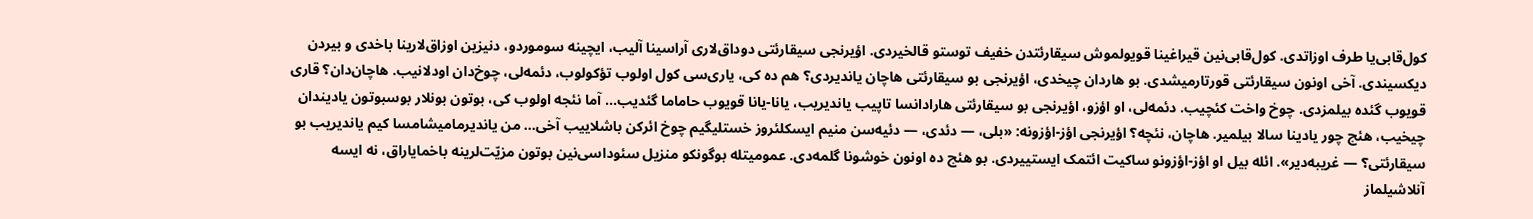کول‌قابی‌یا طرف اوزاتدی. کول‌قابی‌نین قیراغینا قویولموش سیقارئتدن خفیف توستو قالخیردی. اؤیرنجی سیقارئتی دوداق‌لاری آراسینا آلیب، ایچینه سوموردو، دنیزین اوزاق‌لارینا باخدی و بیردن دیکسیندی. آخی اونون سیقارئتی قورتارمیشدی. بو هاردان چیخدی، اؤیرنجی بو سیقارئتی هاچان یاندیردی؟ هم ده کی، یاری‌سی کول اولوب تؤکولوب، دئمه‌لی، چوخ‌دان اودلانیب. هاچان‌دان؟ قاری قویوب گئده بیلمزدی. چوخ واخت کئچیب. دئمه‌لی، او اؤزو، اؤیرنجی بو سیقارئتی هارا‌دانسا تاپیب یاندیریب، یانا-یانا قویوب حاماما گئدیب... آما نئجه اولوب کی، بوتون بونلار بوسبوتون یادیندان چیخیب، هئچ چور یادینا سالا بیلمیر. هاچان، نئچه؟ اؤیرنجی اؤز-اؤزونه: «بلی، — دئدی، — دئیه‌سن منیم ایسکلئروز خستلیگیم چوخ ائرکن باشلاییب آخی... من یاندیرمامیشامسا کیم یاندیریب بو سیقارئتی؟ — غریبه‌دیر». ائله بیل او اؤز-اؤزونو ساکیت ائتمک ایستییردی. بو هئچ ده اونون خوشونا گلمه‌دی. عمومیتله بوگونکو منزیل سئوداسی‌نین بوتون مزیّت‌لرینه باخمایا‌راق، نه ایسه آنلاشیلماز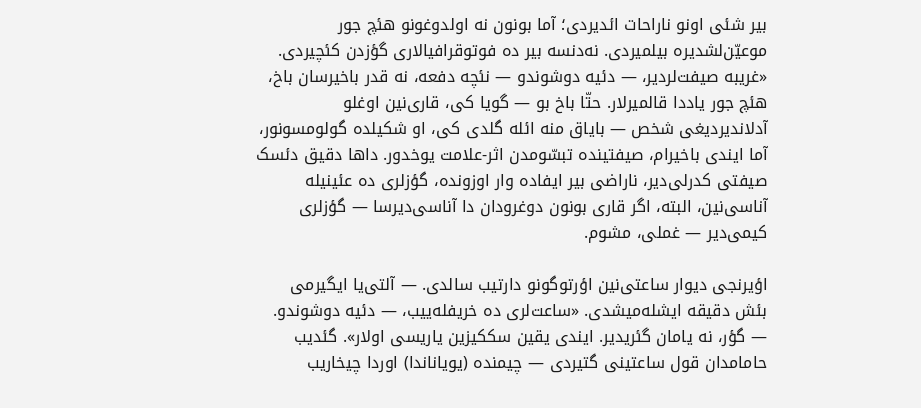بیر شئی اونو ناراحات ائدیردی؛ آما بونون نه اولدوغونو هئچ جور موعیّن‌لشدیره بیلمیردی. نه‌دنسه بیر ده فوتوقرافیا‌لاری گؤزدن کئچیردی. «غریبه صیفت‌لردیر، — دئیه دوشوندو — نئچه دفعه، نه قدر باخیرسان باخ، هئچ جور یاددا قالمیرلار. حتّا باخ بو — گویا کی، قاری‌نین اوغلو آدلاندیردیغی شخص — بایاق منه ائله گلدی کی، او شکیلده گولومسونور، آما ایندی باخیرام، صیفتینده تبسّومدن اثر-علامت یوخدور. داها دقیق دئسک صیفتی کدرلی‌دیر، ناراضی بیر ایفاده وار اوزونده، گؤزلری ده عئینیله آناسی‌نین، البته، اگر قاری بونون دوغرودان دا آناسی‌دیرسا — گؤزلری کیمی‌دیر — غملی، مشوم.

اؤیرنجی دیوار ساعتی‌نین اؤرتوگونو دارتیب سالدی. — آلتی‌یا ایگیرمی بئش دقیقه ایشله‌میشدی. «ساعت‌لری ده خریفله‌ییب، — دئیه دوشوندو. — گؤر، نه یامان گئریدیر. ایندی یقین سککیزین یاریسی اولار». گئدیب حامامدان قول ساعتینی گتیردی — چیمنده (یویاناندا) اوردا چیخاریب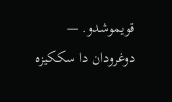قویموشدو. — دوغرودان دا سککیزه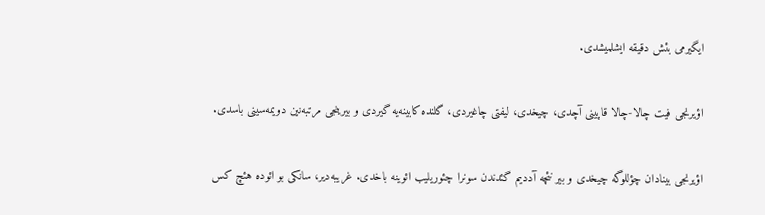ایگیرمی بئش دقیقه ایشلمیشدی.

اؤیرنجی فیت چالا-چالا قاپینی آچدی، چیخدی، لیفتی چاغیردی، گلنده کابینه‌یه گیردی و بیرینجی مرتبه‌نین دویمه‌سینی باسدی.

اؤیرنجی بینا‌دان چؤللوگه چیخدی و بیر نئچه آددیم گئدندن سونرا چئوریلیب ائوینه باخدی. غریبه‌دیر، سانکی بو ائوده هئچ کس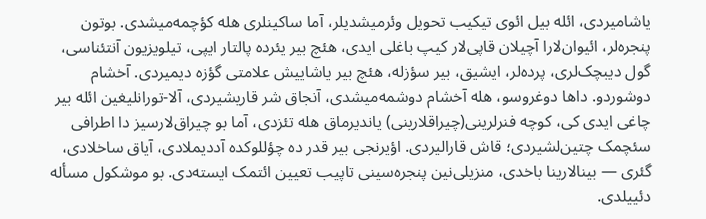یاشامیردی، ائله بیل ائوی تیکیب تحویل وئرمیشدیلر، آما ساکینلری هله کؤچمه‌میشدی. بوتون پنجره‌لر، ائیوان‌لارا آچیلان قاپی‌لار کیپ باغلی ایدی، هئچ بیر یئرده پالتار ایپی، تیلویزیون آنتئناسی، گول دیبچک‌لری، پرده‌لر، ایشیق، بیر سؤزله، هئچ بیر یاشاییش علامتی گؤزه دیمیردی. آخشام دوشوردو. داها دوغروسو، هله آخشام دوشمه‌میشدی، آنجاق شر قاریشیردی، آلا-تورانلیغین ائله بیر چاغی ایدی کی، کوچه فنرلرینی(چیراقلارینی) یاندیرماق هله تئزدی، آما بو چیراق‌لارسیز دا اطرافی سئچمک چتین‌لشیردی؛ قاش قارالیردی. اؤیرنجی بیر قدر ده چؤللوکده آددیملادی، آیاق ساخلادی، گئری — بینا‌لارینا باخدی، منزیلی‌نین پنجره‌سینی تاپیب تعیین ائتمک ایسته‌دی. بو موشکول مسأله دئییلدی.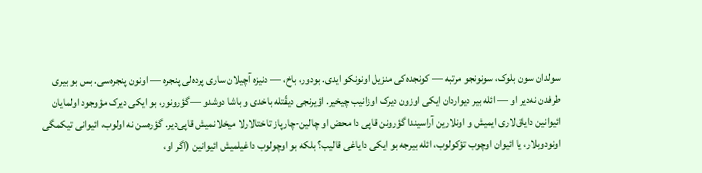سولدان سون بلوک، سونونجو مرتبه — کونجده‌کی منزیل اونونکو ایدی. بودور، باخ، — دنیزه آچیلان ساری پرده‌لی پنجره — اونون پنجره‌سی. بس بو بیری طرفدن نه‌دیر او — ائله بیر دیواردان ایکی اوزون دیرک اوزانیب چیخیر. اؤیرنجی دیقّتله باخدی و باشا دوشدو —گؤرونور، بو ایکی دیرک مؤوجود اولمایان ائیوانین دایاق‌لاری ایمیش و اونلارین آراسیندا گؤرونن قاپی دا محض او چالین-چارپاز تاختا‌لارلا میخلانمیش قاپی‌دیر. گؤره‌سن نه اولوب، ائیوانی تیکمگی اونودوبلار، یا ائیوان اوچوب تؤکولوب، ائله بیرجه بو ایکی دایاغی قالیب؟ بلکه بو اوچولوب داغیلمیش ائیوانین (اگر او،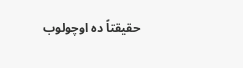حقیقتاً ده اوچولوب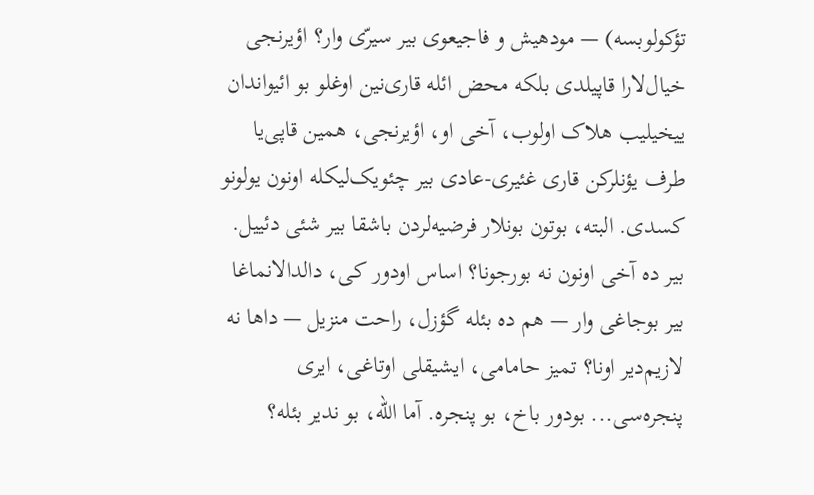تؤکولوبسه) — مودهیش و فاجیعوی بیر سیرّی وار؟ اؤیرنجی خیال‌لارا قاپیلدی بلکه محض ائله قاری‌نین اوغلو بو ائیواندان ییخیلیب هلاک اولوب، آخی او، اؤیرنجی، همین قاپی‌یا طرف یؤنلرکن قاری غئیری-عادی بیر چئویک‌لیکله اونون یولونو کسدی. البته، بوتون بونلار فرضیه‌لردن باشقا بیر شئی دئییل. بیر ده آخی اونون نه بورجونا؟ اساس اودور کی، دالدالانماغا بیر بوجاغی وار — هم ده بئله گؤزل، راحت منزیل — داها نه لازیم‌دیر اونا؟ تمیز حامامی، ایشیقلی اوتاغی، ایری پنجره‌سی... بودور باخ، بو پنجره. آما الله، بو ندیر بئله؟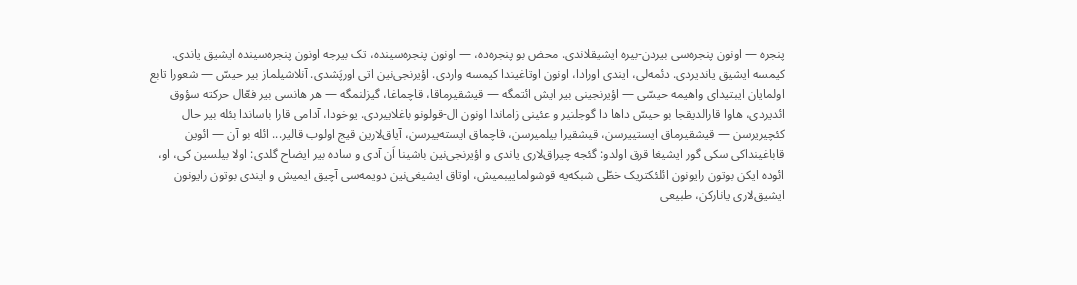پنجره — اونون پنجره‌سی بیردن-بیره ایشیقلاندی. محض بو پنجره‌ده، — اونون پنجره‌سینده، تک بیرجه اونون پنجره‌سینده ایشیق یاندی. کیمسه ایشیق یاندیردی. دئمه‌لی، ایندی اورادا، اونون اوتاغیندا کیمسه واردی. اؤیرنجی‌نین اتی اورپَشدی. آنلاشیلماز بیر حیسّ — شعورا تابع اولمایان ایبتیدای واهیمه حیسّی — اؤیرنجینی بیر ایش ائتمگه — قیشقیرماقا، قاچماغا، گیزلنمگه — هر هانسی بیر فعّال حرکته سؤوق ائدیردی، هاوا قارالدیقجا بو حیسّ داها دا گوجلنیر و عئینی زاماندا اونون ال-قولونو باغلاییردی. یوخودا، آدامی قارا باساندا بئله بیر حال کئچیریرسن — قیشقیرماق ایستییرسن، قیشقیرا بیلمیرسن، قاچماق ایسته‌ییرسن، آیاق‌لارین قیج اولوب قالیر... ائله بو آن — ائوین قاباغینداکی سکی گور ایشیغا قرق اولدو: گئجه چیراق‌لاری یاندی و اؤیرنجی‌نین باشینا اَن آدی و ساده بیر ایضاح گلدی: اولا بیلسین کی، او، ائوده ایکن بوتون رایونون ائلئکتریک خطّی شبکه‌یه قوشولماییبمیش، اوتاق ایشیغی‌نین دویمه‌سی آچیق ایمیش و ایندی بوتون رایونون ایشیق‌لاری یانارکن، طبیعی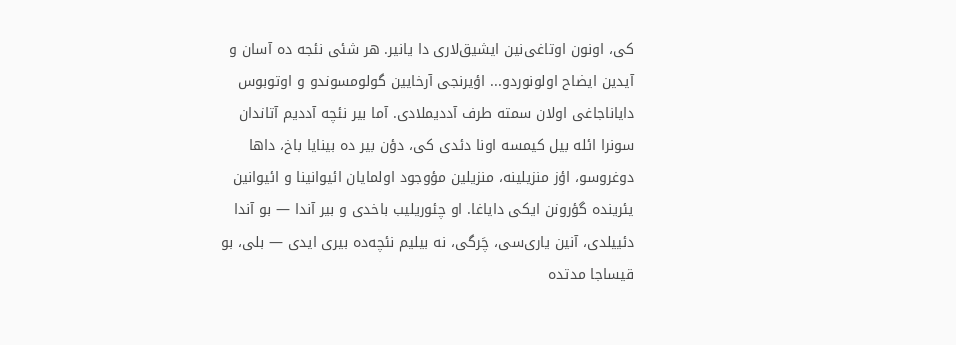کی، اونون اوتاغی‌نین ایشیق‌لاری دا یانیر. هر شئی نئجه ده آسان و آیدین ایضاح اولونوردو... اؤیرنجی آرخایین گولومسوندو و اوتوبوس دایاناجاغی اولان سمته طرف آددیملادی. آما بیر نئچه آددیم آتاندان سونرا ائله بیل کیمسه اونا دئدی کی، دؤن بیر ده بینایا باخ، داها دوغروسو، اؤز منزیلینه، منزیلین مؤوجود اولمایان ائیوانینا و ائیوانین یئرینده گؤرونن ایکی دایاغا. او چئوریلیب باخدی و بیر آندا — بو آندا دئییلدی، آنین یاری‌سی، چَرگی، نه بیلیم نئچه‌ده بیری ایدی — بلی، بو قیساجا مدتده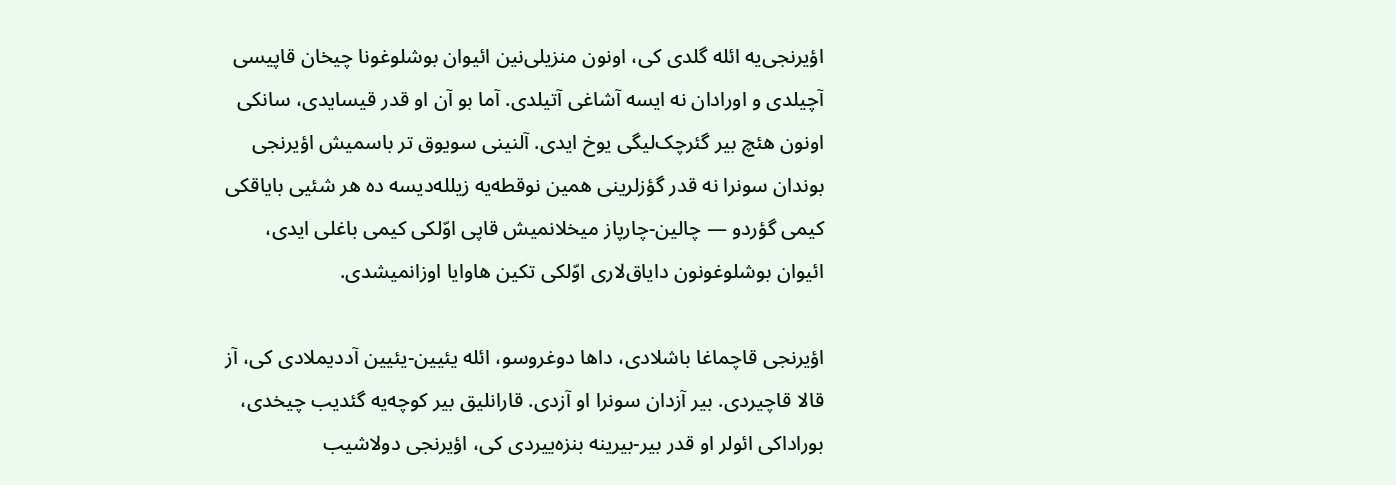اؤیرنجی‌یه ائله گلدی کی، اونون منزیلی‌نین ائیوان بوشلوغونا چیخان قاپیسی آچیلدی و اورا‌دان نه ایسه آشاغی آتیلدی. آما بو آن او قدر قیسایدی، سانکی اونون هئچ بیر گئرچک‌لیگی یوخ ایدی. آلنینی سویوق تر باسمیش اؤیرنجی بوندان سونرا نه قدر گؤزلرینی همین نوقطه‌یه زیلله‌دیسه ده هر شئیی بایاقکی کیمی گؤردو — چالین-چارپاز میخلانمیش قاپی اوّلکی کیمی باغلی ایدی، ائیوان بوشلوغونون دایاق‌لاری اوّلکی تکین هاوایا اوزانمیشدی.

اؤیرنجی قاچماغا باشلادی، داها دوغروسو، ائله یئیین-یئیین آددیملادی کی، آز قالا قاچیردی. بیر آزدان سونرا او آزدی. قارانلیق بیر کوچه‌یه گئدیب چیخدی، بورا‌داکی ائولر او قدر بیر-بیرینه بنزه‌ییردی کی، اؤیرنجی دولاشیب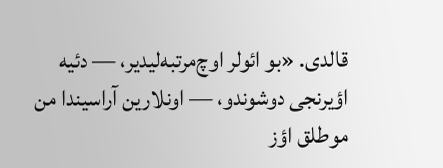قالدی. «بو ائولر اوچ‌مرتبه‌لیدیر، — دئیه اؤیرنجی دوشوندو، — اونلارین آراسیندا من موطلق اؤز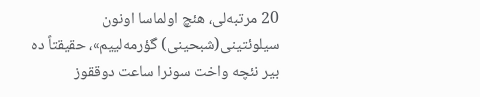20 مرتبه‌لی، هئچ اولماسا اونون سیلوئتینی(شبحینی) گؤرمه‌لییم»، حقیقتاً ده بیر نئچه واخت سونرا ساعت دوققوز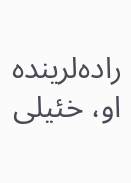راده‌لرینده او، خئیلی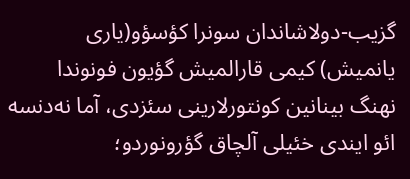گزیب-دولاشاندان سونرا کؤسؤو(یاری یانمیش) کیمی قارالمیش گؤیون فونوندا نهنگ بینانین کونتورلارینی سئزدی، آما نه‌دنسه ائو ایندی خئیلی آلچاق گؤرونوردو؛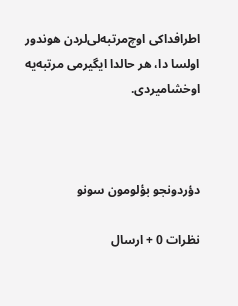اطرافداکی اوچ‌مرتبه‌لی‌لردن هوندور اولسا دا، هر حالدا ایگیرمی مرتبه‌یه اوخشامیردی.



دؤردونجو بؤلومون سونو

نظرات 0 + ارسال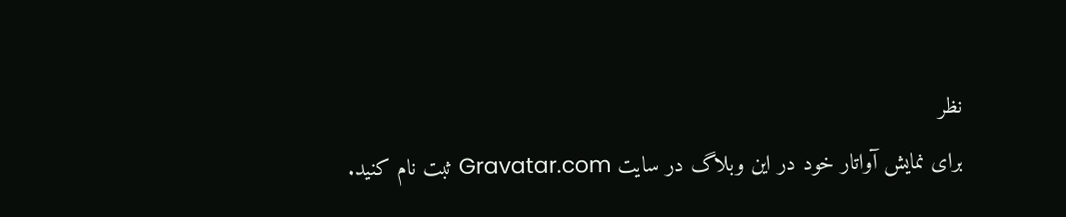نظر
برای نمایش آواتار خود در این وبلاگ در سایت Gravatar.com ثبت نام کنید.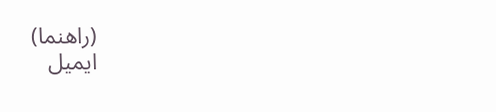(راهنما)
ایمیل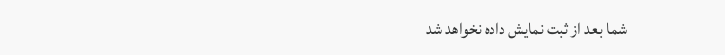شما بعد از ثبت نمایش داده نخواهد شد